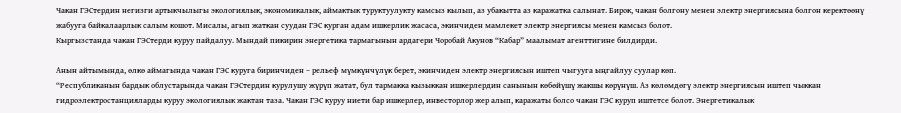Чакан ГЭСтердин негизги артыкчылыгы экологиялык, экономикалык, аймактык туруктуулукту камсыз кылып, аз убакытта аз каражатка салынат. Бирок, чакан болгону менен электр энергиясына болгон керектөөнү жабууга байкалаарлык салым кошот. Мисалы, агып жаткан суудан ГЭС курган адам ишкерлик жасаса, экинчиден мамлекет электр энергиясы менен камсыз болот.
Кыргызстанда чакан ГЭСтерди куруу пайдалуу. Мындай пикирин энергетика тармагынын ардагери Чоробай Акунов “Кабар” маалымат агенттигине билдирди.

Анын айтымында, өлкө аймагында чакан ГЭС куруга биринчиден – рельеф мүмкүнчүлүк берет, экинчиден электр энергиясын иштеп чыгууга ыңгайлуу суулар көп.
“Республиканын бардык облустарында чакан ГЭСтердин курулушу жүрүп жатат, бул тармакка кызыккан ишкерлердин санынын көбөйүшү жакшы көрүнүш. Аз көлөмдөгү электр энергиясын иштеп чыккан гидроэлектростанцияларды куруу экологиялык жактан таза. Чакан ГЭС куруу ниети бар ишкерлер, инвесторлор жер алып, каражаты болсо чакан ГЭС куруп иштетсе болот. Энергетикалык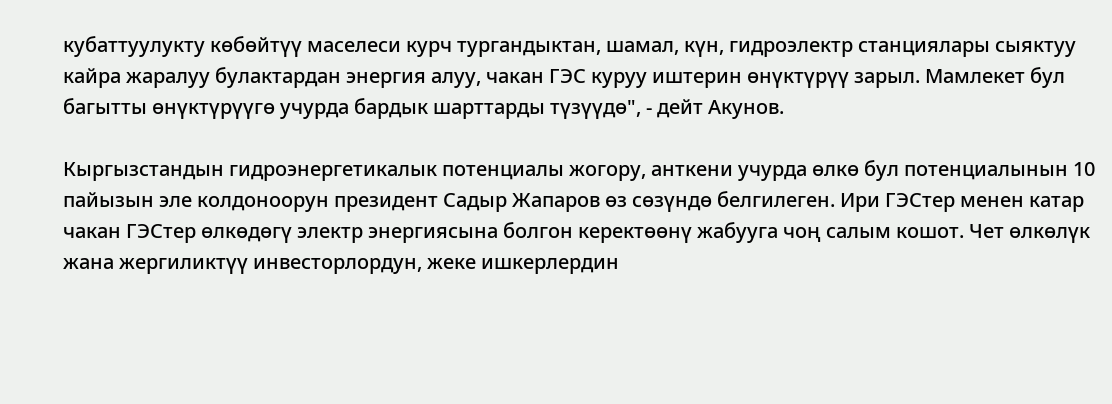кубаттуулукту көбөйтүү маселеси курч тургандыктан, шамал, күн, гидроэлектр станциялары сыяктуу кайра жаралуу булактардан энергия алуу, чакан ГЭС куруу иштерин өнүктүрүү зарыл. Мамлекет бул багытты өнүктүрүүгө учурда бардык шарттарды түзүүдө", - дейт Акунов.

Кыргызстандын гидроэнергетикалык потенциалы жогору, анткени учурда өлкө бул потенциалынын 10 пайызын эле колдоноорун президент Садыр Жапаров өз сөзүндө белгилеген. Ири ГЭСтер менен катар чакан ГЭСтер өлкөдөгү электр энергиясына болгон керектөөнү жабууга чоң салым кошот. Чет өлкөлүк жана жергиликтүү инвесторлордун, жеке ишкерлердин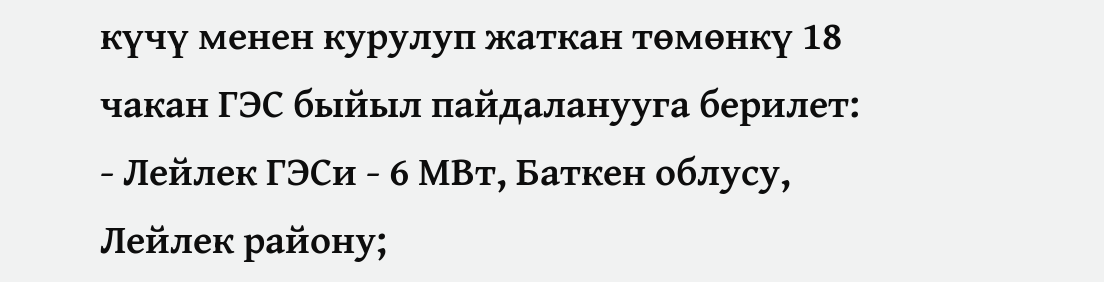күчү менен курулуп жаткан төмөнкү 18 чакан ГЭС быйыл пайдаланууга берилет:
- Лейлек ГЭСи - 6 МВт, Баткен облусу, Лейлек району;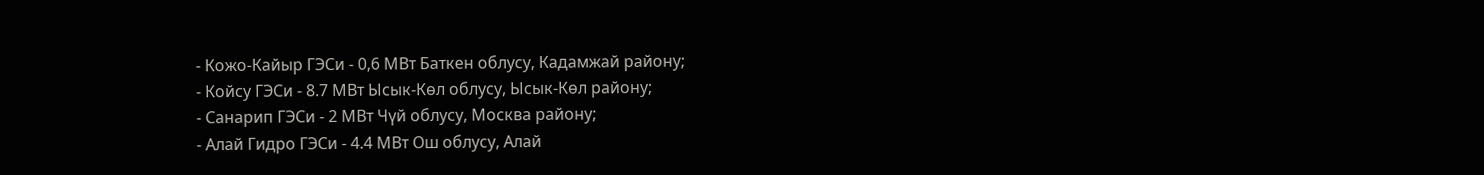- Кожо-Кайыр ГЭСи - 0,6 МВт Баткен облусу, Кадамжай району;
- Койсу ГЭСи - 8.7 МВт Ысык-Көл облусу, Ысык-Көл району;
- Санарип ГЭСи - 2 МВт Чүй облусу, Москва району;
- Алай Гидро ГЭСи - 4.4 МВт Ош облусу, Алай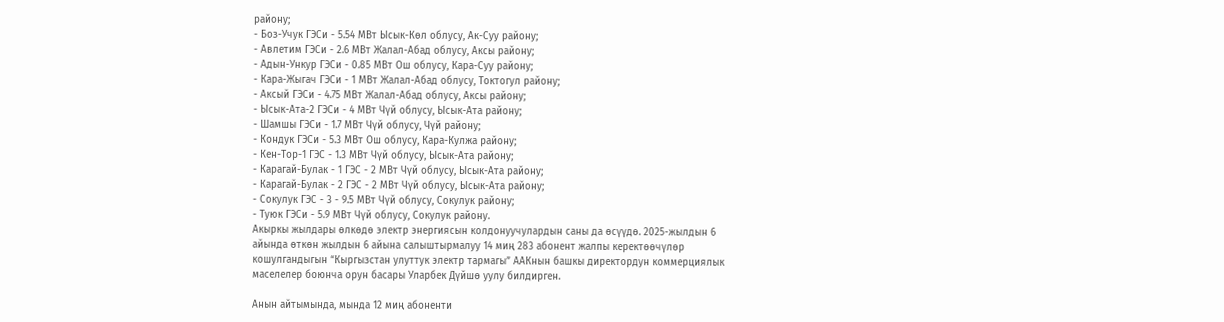району;
- Боз-Учук ГЭСи - 5.54 МВт Ысык-Көл облусу, Ак-Суу району;
- Авлетим ГЭСи - 2.6 МВт Жалал-Абад облусу, Аксы району;
- Адын-Ункур ГЭСи - 0.85 МВт Ош облусу, Кара-Суу району;
- Кара-Жыгач ГЭСи - 1 МВт Жалал-Абад облусу, Токтогул району;
- Аксый ГЭСи - 4.75 МВт Жалал-Абад облусу, Аксы району;
- Ысык-Ата-2 ГЭСи - 4 МВт Чүй облусу, Ысык-Ата району;
- Шамшы ГЭСи - 1.7 МВт Чүй облусу, Чүй району;
- Кондук ГЭСи - 5.3 МВт Ош облусу, Кара-Кулжа району;
- Кен-Тор-1 ГЭС - 1.3 МВт Чүй облусу, Ысык-Ата району;
- Карагай-Булак - 1 ГЭС - 2 МВт Чүй облусу, Ысык-Ата району;
- Карагай-Булак - 2 ГЭС - 2 МВт Чүй облусу, Ысык-Ата району;
- Сокулук ГЭС - 3 - 9.5 МВт Чүй облусу, Сокулук району;
- Туюк ГЭСи - 5.9 МВт Чүй облусу, Сокулук району.
Акыркы жылдары өлкөдө электр энергиясын колдонуучулардын саны да өсүүдө. 2025-жылдын 6 айында өткөн жылдын 6 айына салыштырмалуу 14 миң 283 абонент жалпы керектөөчүлөр кошулгандыгын “Кыргызстан улуттук электр тармагы” ААКнын башкы директордун коммерциялык маселелер боюнча орун басары Уларбек Дүйшө уулу билдирген.

Анын айтымында, мында 12 миң абоненти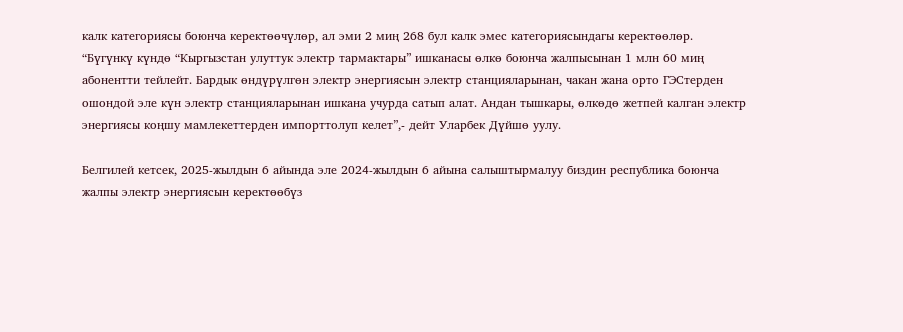калк категориясы боюнча керектөөчүлөр, ал эми 2 миң 268 бул калк эмес категориясындагы керектөөлөр.
“Бүгүнкү күндө “Кыргызстан улуттук электр тармактары” ишканасы өлкө боюнча жалпысынан 1 млн 60 миң абонентти тейлейт. Бардык өндүрүлгөн электр энергиясын электр станцияларынан, чакан жана орто ГЭСтерден ошондой эле күн электр станцияларынан ишкана учурда сатып алат. Андан тышкары, өлкөдө жетпей калган электр энергиясы коңшу мамлекеттерден импорттолуп келет”,- дейт Уларбек Дүйшө уулу.

Белгилей кетсек, 2025-жылдын 6 айында эле 2024-жылдын 6 айына салыштырмалуу биздин республика боюнча жалпы электр энергиясын керектөөбүз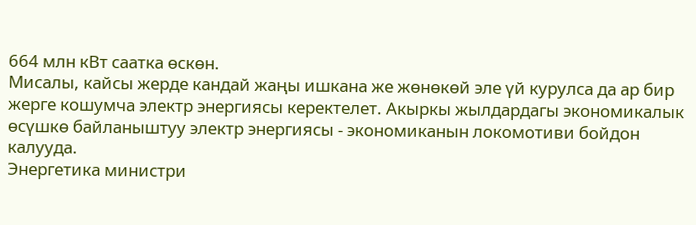664 млн кВт саатка өскөн.
Мисалы, кайсы жерде кандай жаңы ишкана же жөнөкөй эле үй курулса да ар бир жерге кошумча электр энергиясы керектелет. Акыркы жылдардагы экономикалык өсүшкө байланыштуу электр энергиясы - экономиканын локомотиви бойдон калууда.
Энергетика министри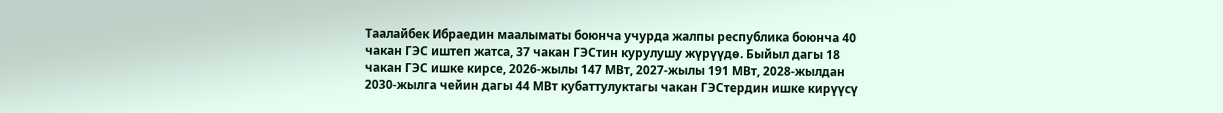Таалайбек Ибраедин маалыматы боюнча учурда жалпы республика боюнча 40 чакан ГЭС иштеп жатса, 37 чакан ГЭСтин курулушу жүрүүдө. Быйыл дагы 18 чакан ГЭС ишке кирсе, 2026-жылы 147 МВт, 2027-жылы 191 МВт, 2028-жылдан 2030-жылга чейин дагы 44 МВт кубаттулуктагы чакан ГЭСтердин ишке кирүүсү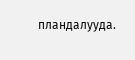пландалууда.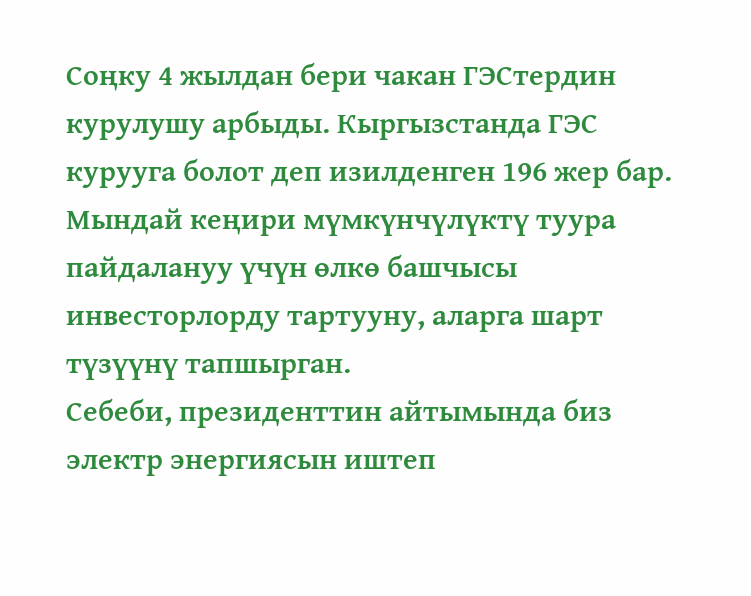Соңку 4 жылдан бери чакан ГЭСтердин курулушу арбыды. Кыргызстанда ГЭС курууга болот деп изилденген 196 жер бар. Мындай кеңири мүмкүнчүлүктү туура пайдалануу үчүн өлкө башчысы инвесторлорду тартууну, аларга шарт түзүүнү тапшырган.
Себеби, президенттин айтымында биз электр энергиясын иштеп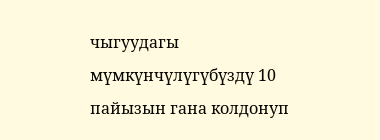чыгуудагы мүмкүнчүлүгүбүздү 10 пайызын гана колдонуп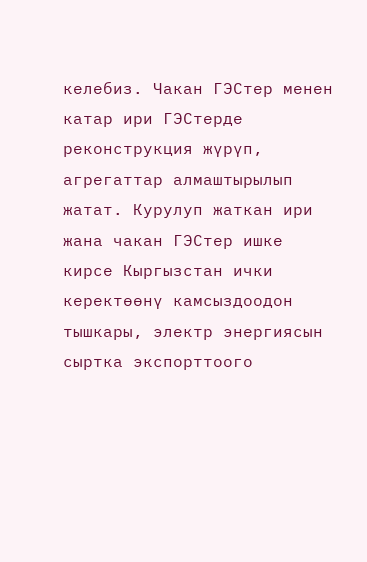келебиз. Чакан ГЭСтер менен катар ири ГЭСтерде реконструкция жүрүп, агрегаттар алмаштырылып жатат. Курулуп жаткан ири жана чакан ГЭСтер ишке кирсе Кыргызстан ички керектөөнү камсыздоодон тышкары, электр энергиясын сыртка экспорттоого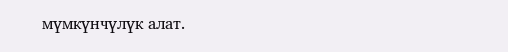мүмкүнчүлүк алат.